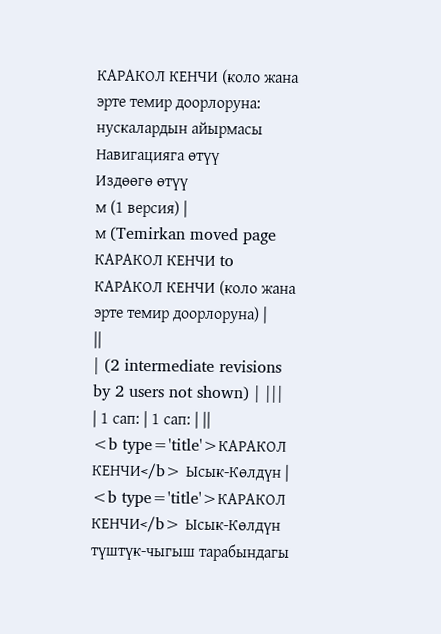КАРАКОЛ КЕНЧИ (коло жана эрте темир доорлоруна: нускалардын айырмасы
Навигацияга өтүү
Издөөгө өтүү
м (1 версия) |
м (Temirkan moved page КАРАКОЛ КЕНЧИ to КАРАКОЛ КЕНЧИ (коло жана эрте темир доорлоруна) |
||
| (2 intermediate revisions by 2 users not shown) | |||
| 1 сап: | 1 сап: | ||
<b type='title'>КАРАКОЛ КЕНЧИ</b> Ысык-Көлдүн | <b type='title'>КАРАКОЛ КЕНЧИ</b> Ысык-Көлдүн түштүк-чыгыш тарабындагы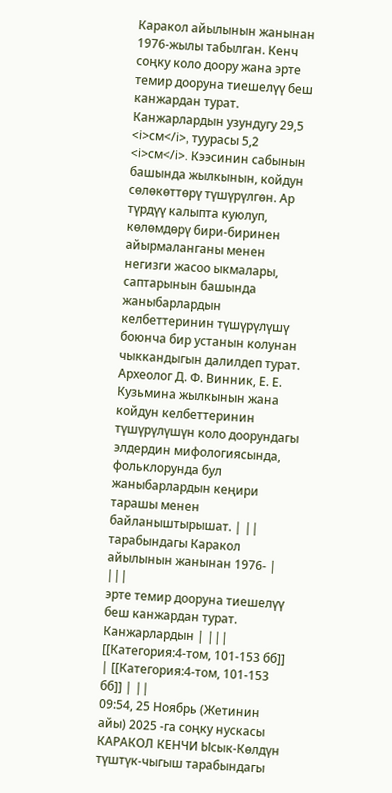Каракол айылынын жанынан 1976-жылы табылган. Кенч соңку коло доору жана эрте темир дооруна тиешелүү беш канжардан турат. Канжарлардын узундугу 29,5 <i>см</i>, туурасы 5,2 <i>см</i>. Кээсинин сабынын башында жылкынын, койдун сөлөкөттөрү түшүрүлгөн. Ар түрдүү калыпта куюлуп, көлөмдөрү бири-биринен айырмаланганы менен негизги жасоо ыкмалары, саптарынын башында жаныбарлардын келбеттеринин түшүрүлүшү боюнча бир устанын колунан чыккандыгын далилдеп турат. Археолог Д. Ф. Винник, Е. Е. Кузьмина жылкынын жана койдун келбеттеринин түшүрүлүшүн коло доорундагы элдердин мифологиясында, фольклорунда бул жаныбарлардын кеңири тарашы менен байланыштырышат. | ||
тарабындагы Каракол айылынын жанынан 1976- | |||
эрте темир дооруна тиешелүү беш канжардан турат. Канжарлардын | |||
[[Категория:4-том, 101-153 бб]] | [[Категория:4-том, 101-153 бб]] | ||
09:54, 25 Ноябрь (Жетинин айы) 2025 -га соңку нускасы
КАРАКОЛ КЕНЧИ Ысык-Көлдүн түштүк-чыгыш тарабындагы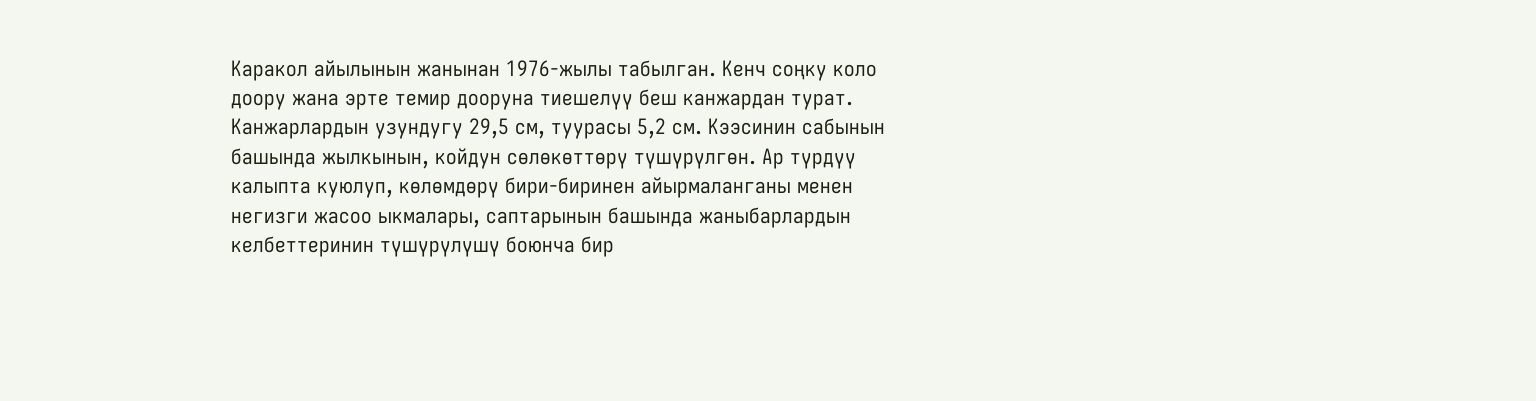Каракол айылынын жанынан 1976-жылы табылган. Кенч соңку коло доору жана эрте темир дооруна тиешелүү беш канжардан турат. Канжарлардын узундугу 29,5 см, туурасы 5,2 см. Кээсинин сабынын башында жылкынын, койдун сөлөкөттөрү түшүрүлгөн. Ар түрдүү калыпта куюлуп, көлөмдөрү бири-биринен айырмаланганы менен негизги жасоо ыкмалары, саптарынын башында жаныбарлардын келбеттеринин түшүрүлүшү боюнча бир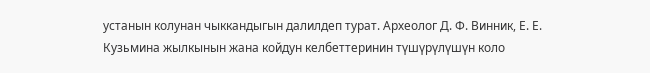устанын колунан чыккандыгын далилдеп турат. Археолог Д. Ф. Винник, Е. Е. Кузьмина жылкынын жана койдун келбеттеринин түшүрүлүшүн коло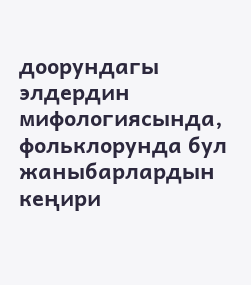доорундагы элдердин мифологиясында, фольклорунда бул жаныбарлардын кеңири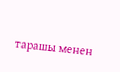тарашы менен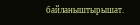байланыштырышат.